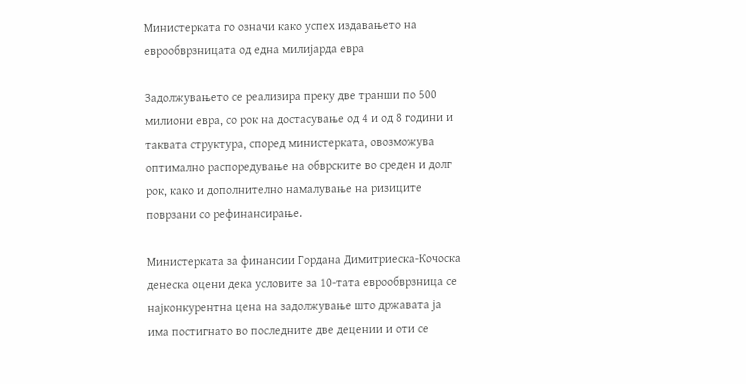Министерката го означи како успех издавањето на еврообврзницата од една милијарда евра

Задолжувањето се реализира преку две транши по 500 милиони евра, со рок на достасување од 4 и од 8 години и таквата структура, според министерката, овозможува оптимално распоредување на обврските во среден и долг рок, како и дополнително намалување на ризиците поврзани со рефинансирање.

Министерката за финансии Гордана Димитриеска-Кочоска денеска оцени дека условите за 10-тата еврообврзница се најконкурентна цена на задолжување што државата ја има постигнато во последните две децении и оти се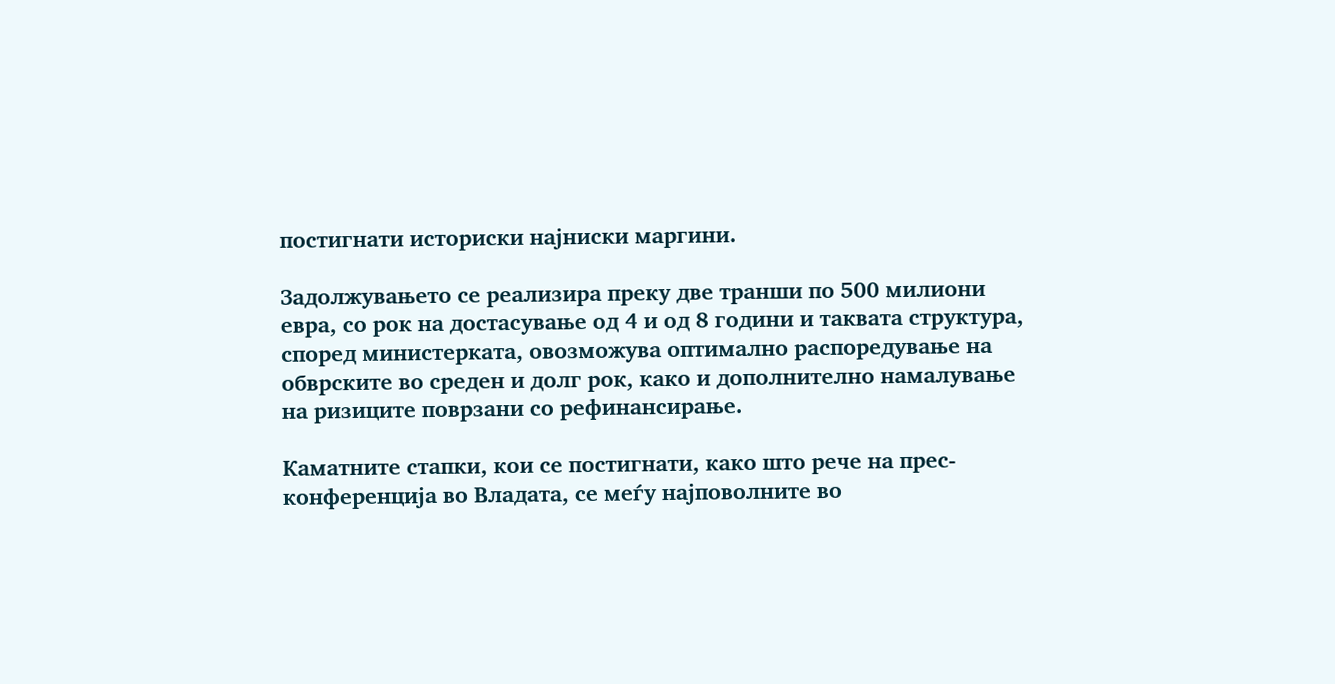постигнати историски најниски маргини.

Задолжувањето се реализира преку две транши по 500 милиони евра, со рок на достасување од 4 и од 8 години и таквата структура, според министерката, овозможува оптимално распоредување на обврските во среден и долг рок, како и дополнително намалување на ризиците поврзани со рефинансирање.

Каматните стапки, кои се постигнати, како што рече на прес-конференција во Владата, се меѓу најповолните во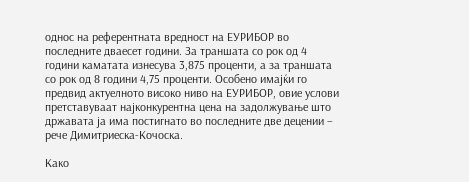однос на референтната вредност на ЕУРИБОР во последните дваесет години. За траншата со рок од 4 години каматата изнесува 3,875 проценти, а за траншата со рок од 8 години 4,75 проценти. Особено имајќи го предвид актуелното високо ниво на ЕУРИБОР, овие услови претставуваат најконкурентна цена на задолжување што државата ја има постигнато во последните две децении – рече Димитриеска-Кочоска.

Како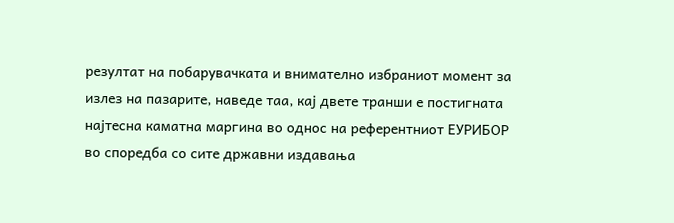резултат на побарувачката и внимателно избраниот момент за излез на пазарите, наведе таа, кај двете транши е постигната најтесна каматна маргина во однос на референтниот ЕУРИБОР во споредба со сите државни издавања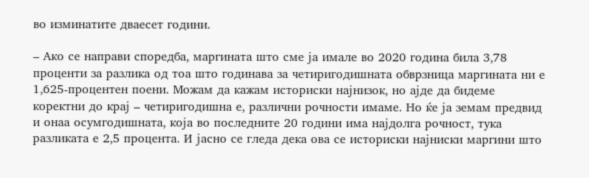во изминатите дваесет години.

– Ако се направи споредба, маргината што сме ја имале во 2020 година била 3,78 проценти за разлика од тоа што годинава за четиригодишната обврзница маргината ни е 1,625-процентен поени. Можам да кажам историски најнизок, но ајде да бидеме коректни до крај – четиригодишна е, различни рочности имаме. Но ќе ја земам предвид и онаа осумгодишната, која во последните 20 години има најдолга рочност, тука разликата е 2,5 процента. И јасно се гледа дека ова се историски најниски маргини што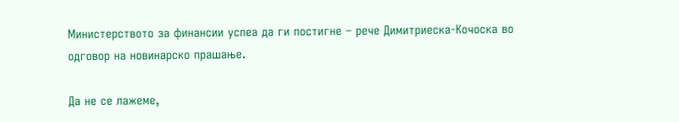Министерството за финансии успеа да ги постигне – рече Димитриеска-Кочоска во одговор на новинарско прашање.

Да не се лажеме,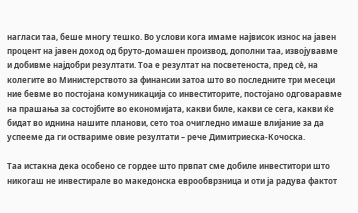нагласи таа, беше многу тешко. Во услови кога имаме највисок износ на јавен процент на јавен доход од бруто-домашен производ, дополни таа, извојувавме и добивме најдобри резултати. Тоа е резултат на посветеноста, пред сè, на колегите во Министерството за финансии затоа што во последните три месеци ние бевме во постојана комуникација со инвеститорите, постојано одговаравме на прашања за состојбите во економијата, какви биле, какви се сега, какви ќе бидат во иднина нашите планови, сето тоа очигледно имаше влијание за да успееме да ги оствариме овие резултати – рече Димитриеска-Кочоска.

Таа истакна дека особено се гордее што првпат сме добиле инвеститори што никогаш не инвестирале во македонска еврообврзница и оти ја радува фактот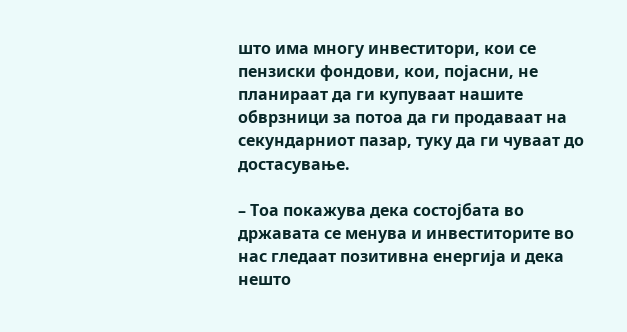што има многу инвеститори, кои се пензиски фондови, кои, појасни, не планираат да ги купуваат нашите обврзници за потоа да ги продаваат на секундарниот пазар, туку да ги чуваат до достасување.

– Тоа покажува дека состојбата во државата се менува и инвеститорите во нас гледаат позитивна енергија и дека нешто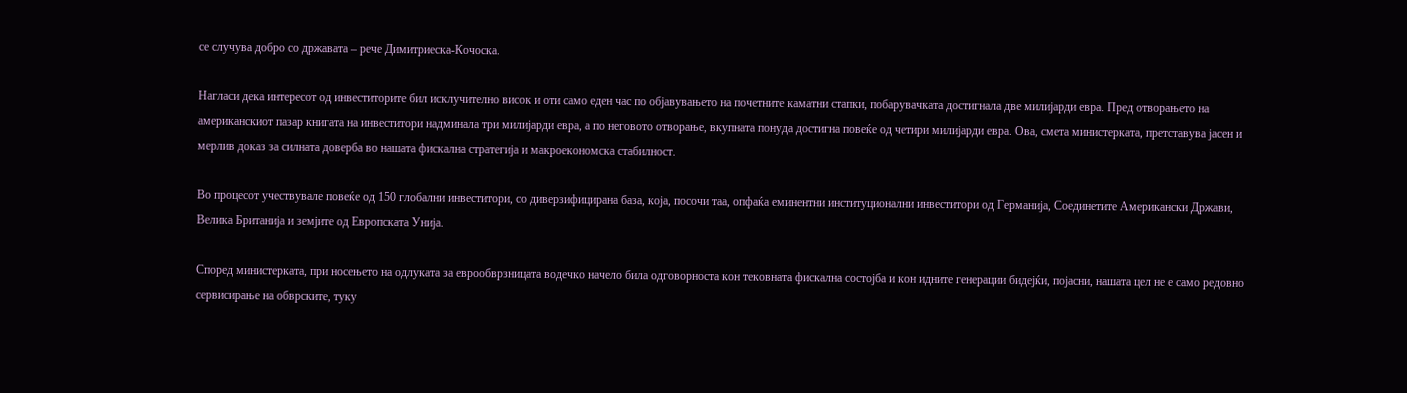се случува добро со државата – рече Димитриеска-Кочоска.

Нагласи дека интересот од инвеститорите бил исклучително висок и оти само еден час по објавувањето на почетните каматни стапки, побарувачката достигнала две милијарди евра. Пред отворањето на американскиот пазар книгата на инвеститори надминала три милијарди евра, а по неговото отворање, вкупната понуда достигна повеќе од четири милијарди евра. Ова, смета министерката, претставува јасен и мерлив доказ за силната доверба во нашата фискална стратегија и макроекономска стабилност.

Во процесот учествувале повеќе од 150 глобални инвеститори, со диверзифицирана база, која, посочи таа, опфаќа еминентни институционални инвеститори од Германија, Соединетите Американски Држави, Велика Британија и земјите од Европската Унија.

Според министерката, при носењето на одлуката за еврообврзницата водечко начело била одговорноста кон тековната фискална состојба и кон идните генерации бидејќи, појасни, нашата цел не е само редовно сервисирање на обврските, туку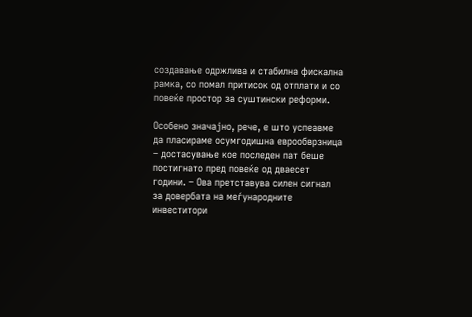создавање одржлива и стабилна фискална рамка, со помал притисок од отплати и со повеќе простор за суштински реформи.

Особено значајно, рече, е што успеавме да пласираме осумгодишна еврообврзница – достасување кое последен пат беше постигнато пред повеќе од дваесет години. – Ова претставува силен сигнал за довербата на меѓународните инвеститори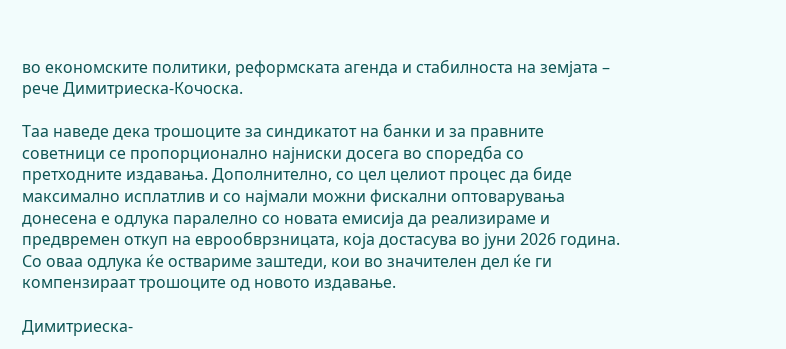во економските политики, реформската агенда и стабилноста на земјата – рече Димитриеска-Кочоска.

Таа наведе дека трошоците за синдикатот на банки и за правните советници се пропорционално најниски досега во споредба со претходните издавања. Дополнително, со цел целиот процес да биде максимално исплатлив и со најмали можни фискални оптоварувања донесена е одлука паралелно со новата емисија да реализираме и предвремен откуп на еврообврзницата, која достасува во јуни 2026 година. Со оваа одлука ќе оствариме заштеди, кои во значителен дел ќе ги компензираат трошоците од новото издавање.

Димитриеска-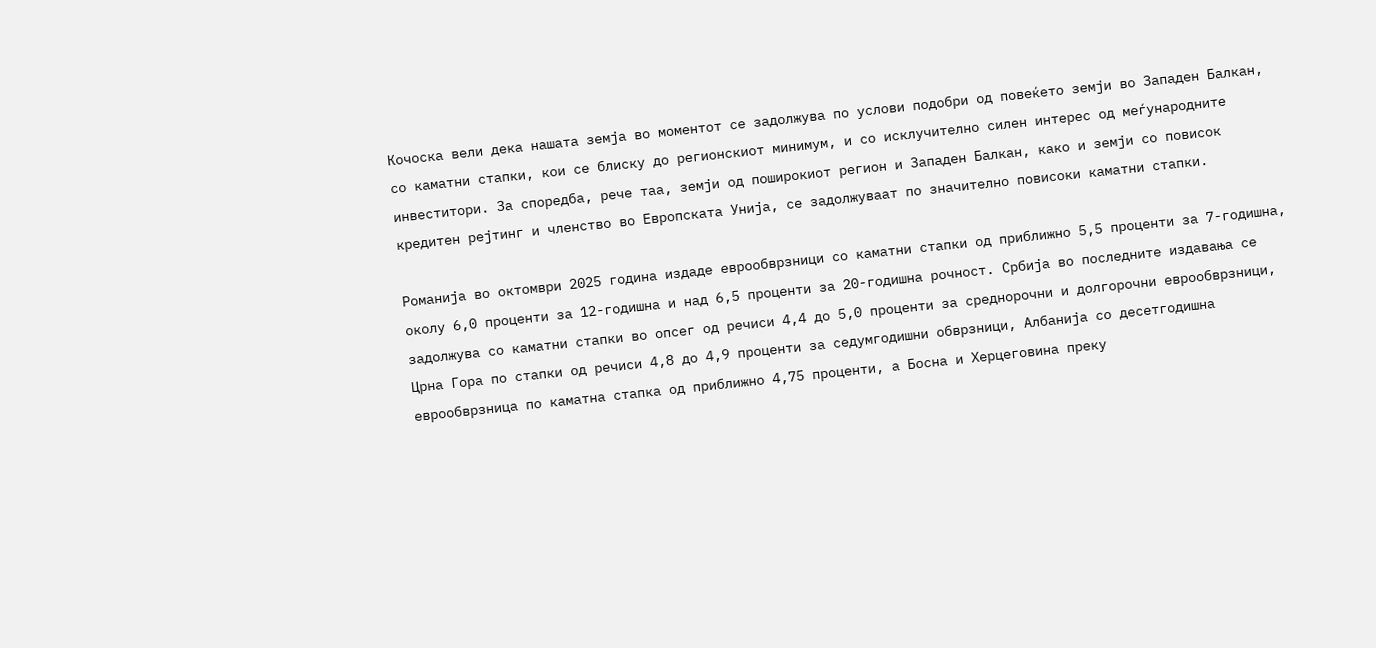Кочоска вели дека нашата земја во моментот се задолжува по услови подобри од повеќето земји во Западен Балкан, со каматни стапки, кои се блиску до регионскиот минимум, и со исклучително силен интерес од меѓународните инвеститори. За споредба, рече таа, земји од поширокиот регион и Западен Балкан, како и земји со повисок кредитен рејтинг и членство во Европската Унија, се задолжуваат по значително повисоки каматни стапки.

Романија во октомври 2025 година издаде еврообврзници со каматни стапки од приближно 5,5 проценти за 7-годишна, околу 6,0 проценти за 12-годишна и над 6,5 проценти за 20-годишна рочност. Србија во последните издавања се задолжува со каматни стапки во опсег од речиси 4,4 до 5,0 проценти за среднорочни и долгорочни еврообврзници, Црна Гора по стапки од речиси 4,8 до 4,9 проценти за седумгодишни обврзници, Албанија со десетгодишна еврообврзница по каматна стапка од приближно 4,75 проценти, а Босна и Херцеговина преку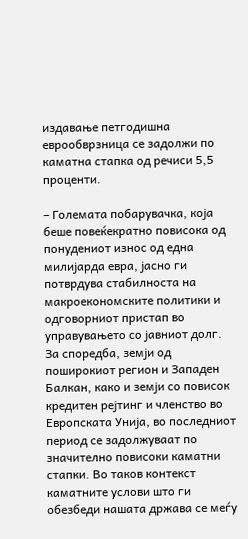издавање петгодишна еврообврзница се задолжи по каматна стапка од речиси 5,5 проценти.

– Големата побарувачка, која беше повеќекратно повисока од понудениот износ од една милијарда евра, јасно ги потврдува стабилноста на макроекономските политики и одговорниот пристап во управувањето со јавниот долг. За споредба, земји од поширокиот регион и Западен Балкан, како и земји со повисок кредитен рејтинг и членство во Европската Унија, во последниот период се задолжуваат по значително повисоки каматни стапки. Во таков контекст каматните услови што ги обезбеди нашата држава се меѓу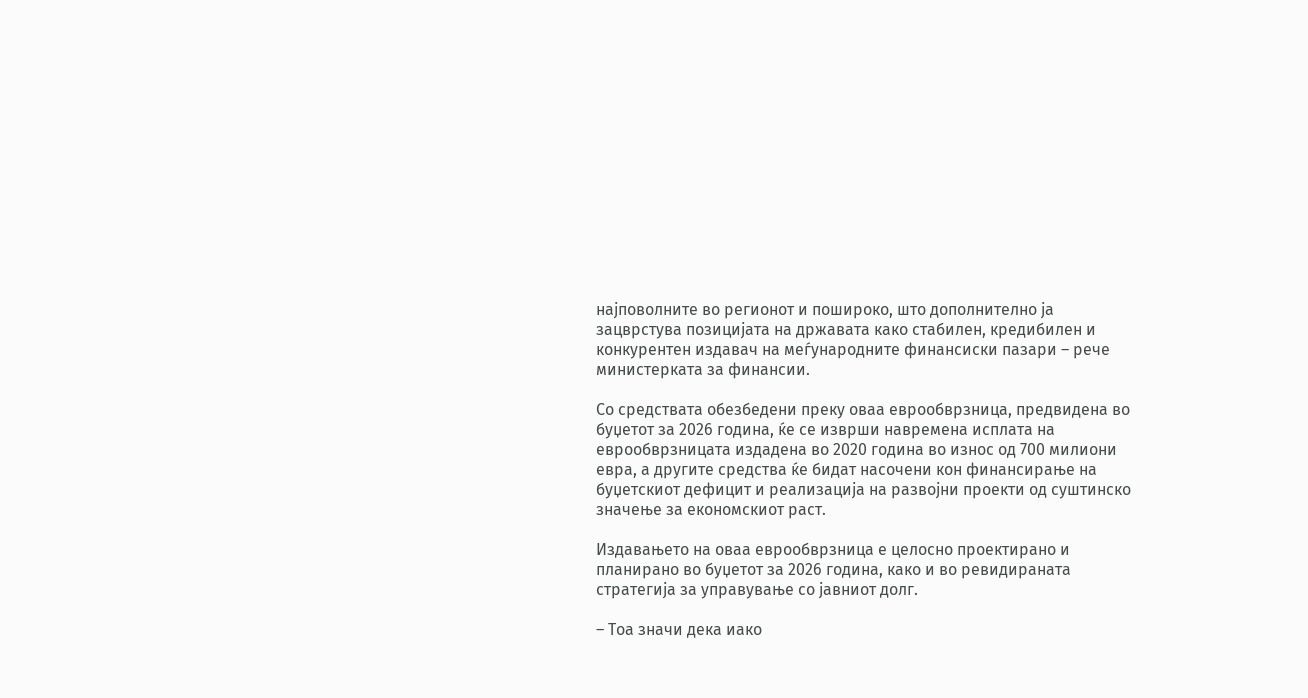најповолните во регионот и пошироко, што дополнително ја зацврстува позицијата на државата како стабилен, кредибилен и конкурентен издавач на меѓународните финансиски пазари – рече министерката за финансии.

Со средствата обезбедени преку оваа еврообврзница, предвидена во буџетот за 2026 година, ќе се изврши навремена исплата на еврообврзницата издадена во 2020 година во износ од 700 милиони евра, а другите средства ќе бидат насочени кон финансирање на буџетскиот дефицит и реализација на развојни проекти од суштинско значење за економскиот раст.

Издавањето на оваа еврообврзница е целосно проектирано и планирано во буџетот за 2026 година, како и во ревидираната стратегија за управување со јавниот долг.

– Тоа значи дека иако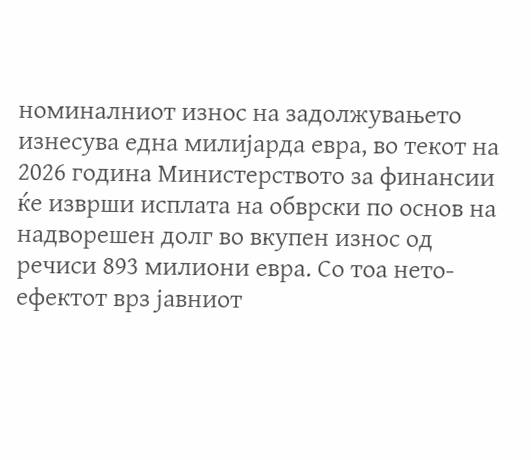номиналниот износ на задолжувањето изнесува една милијарда евра, во текот на 2026 година Министерството за финансии ќе изврши исплата на обврски по основ на надворешен долг во вкупен износ од речиси 893 милиони евра. Со тоа нето-ефектот врз јавниот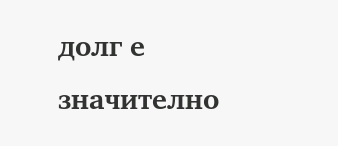долг е значително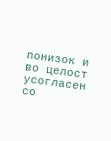понизок и во целост усогласен со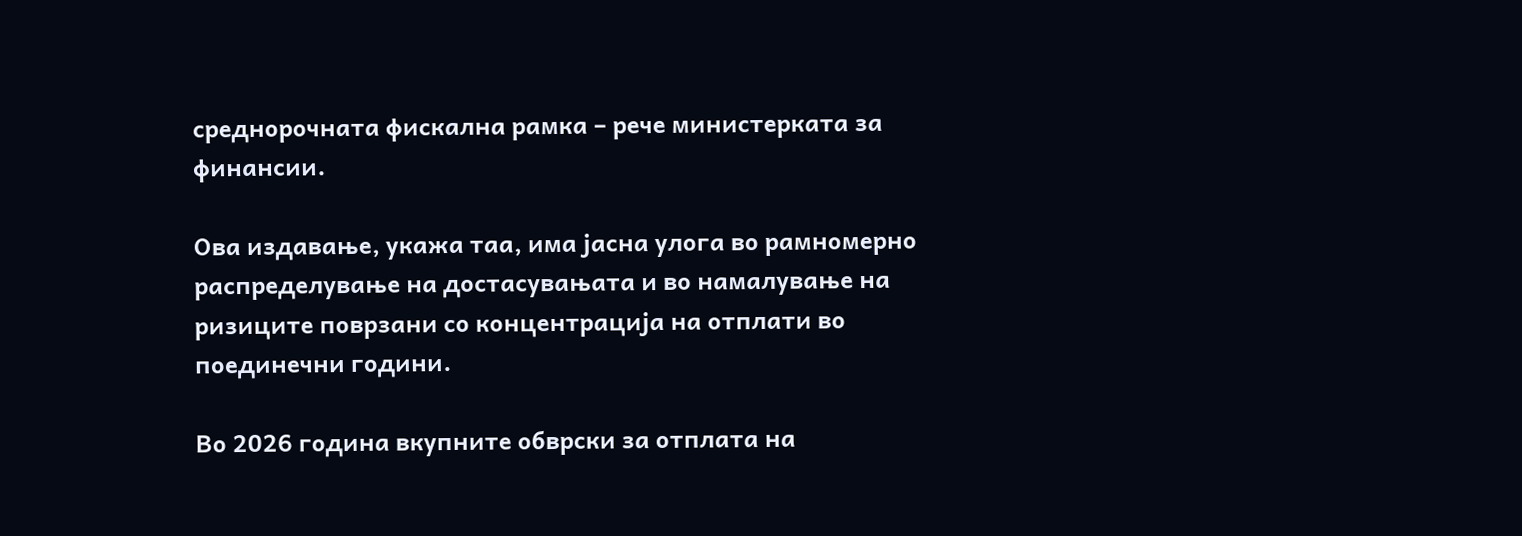среднорочната фискална рамка – рече министерката за финансии.

Ова издавање, укажа таа, има јасна улога во рамномерно распределување на достасувањата и во намалување на ризиците поврзани со концентрација на отплати во поединечни години.

Во 2026 година вкупните обврски за отплата на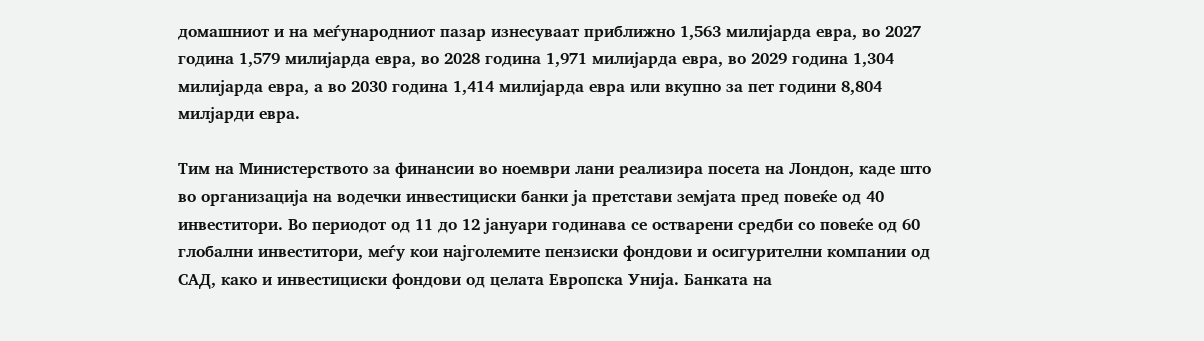домашниот и на меѓународниот пазар изнесуваат приближно 1,563 милијарда евра, во 2027 година 1,579 милијарда евра, во 2028 година 1,971 милијарда евра, во 2029 година 1,304 милијарда евра, а во 2030 година 1,414 милијарда евра или вкупно за пет години 8,804 милјарди евра.

Тим на Министерството за финансии во ноември лани реализира посета на Лондон, каде што во организација на водечки инвестициски банки ја претстави земјата пред повеќе од 40 инвеститори. Во периодот од 11 до 12 јануари годинава се остварени средби со повеќе од 60 глобални инвеститори, меѓу кои најголемите пензиски фондови и осигурителни компании од САД, како и инвестициски фондови од целата Европска Унија. Банката на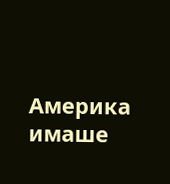Америка имаше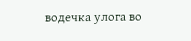водечка улога во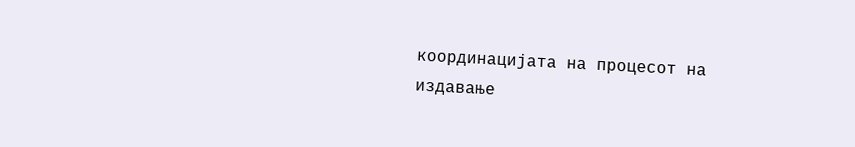координацијата на процесот на издавање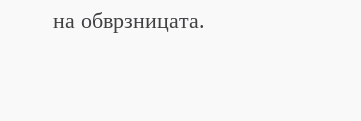на обврзницата.